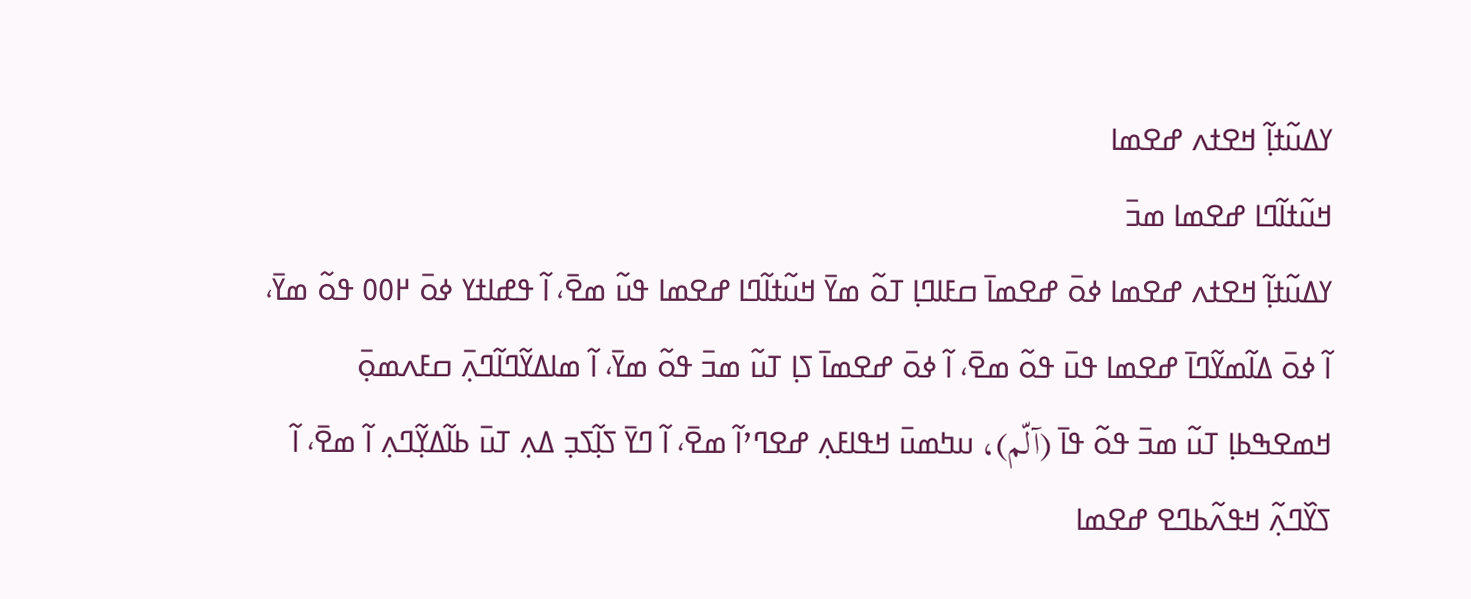ߌߡߎ߬ߙߊ߲߬ ߞߐߙߍ ߝߐߘߊ
ߞߎ߬ߙߊ߬ߣߊ ߝߐߘߊ ߘߏ߫
ߌߡߎ߬ߙߊ߲߬ ߞߐߙߍ ߝߐߘߊ ߦߋ߫ ߝߐߘߊ߫ ߛߓߊߣߊ߲ ߠߋ߬ ߘߌ߫ ߞߎ߬ߙߊ߬ߣߊ ߝߐߘߊ ߟߎ߬ ߘߐ߫، ߊ߬ ߟߝߊߙߌ ߦߋ߫ ߂߀߀ ߟߋ߬ ߘߌ߫، ߊ߬ ߦߋ߫ ߡߊ߬ߘߌ߬ߣߊ߫ ߝߐߘߊ ߟߎ߫ ߟߋ߬ ߘߐ߫، ߊ߬ ߦߋ߫ ߝߐߘߊ߫ ߖߊ߲ ߠߎ߬ ߘߏ߫ ߟߋ߬ ߘߌ߫، ߊ߬ ߘߊߡߌ߬ߣߊ߬ߣߍ߲߫ ߛߓߍߘߋ߲߫ ߞߘߐߒߕߊ߲ ߠߎ߬ ߘߏ߫ ߟߋ߬ ߟߊ߫ (آلّم)، ߎߤߘߎ߫ ߞߟߊߓߍ߲ ߝߐߣߴߊ߬ ߘߐ߫، ߊ߬ ߣߌ߫ ߖߊ߲߬ߖߏ߲ ߡߍ߲ ߠߎ߫ ߕߊ߬ߡߌ߲߬ߣߍ߲ ߊ߬ ߘߐ߫، ߊ߬ ߖߌ߰ߣߍ߲߬ ߞߟߍ߬ߕߣߐ ߝߐߘߊ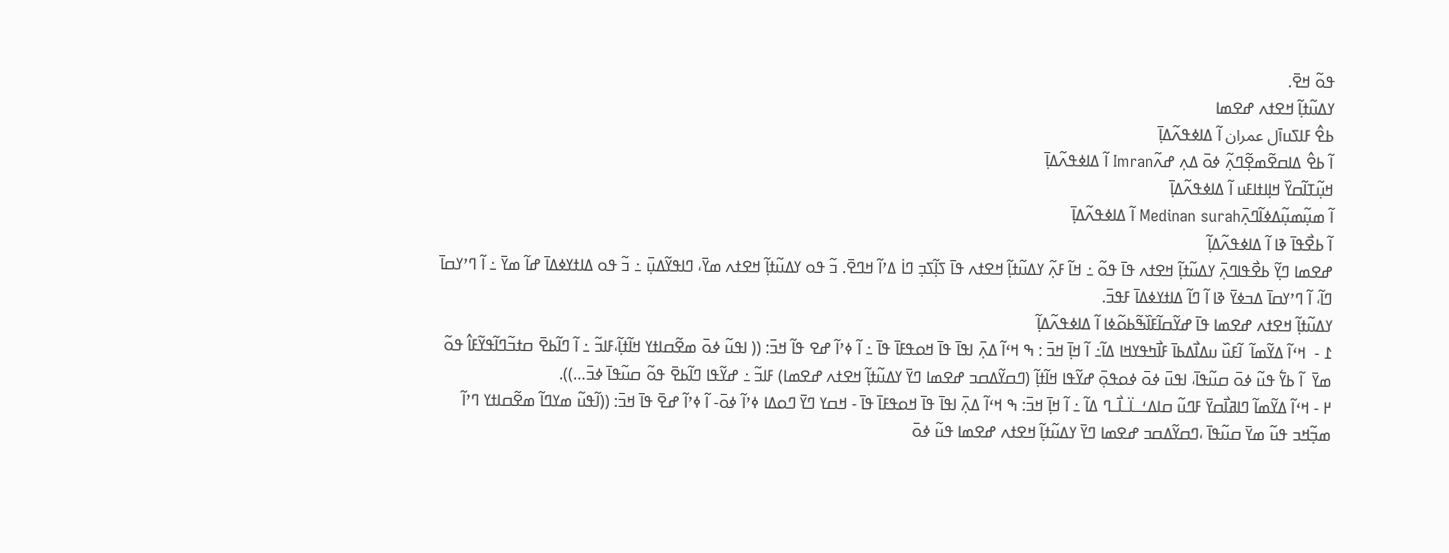ߟߋ߬ ߞߐ߫.
ߌߡߎ߬ߙߊ߲߬ ߞߐߙߍ ߝߐߘߊ
ߕߐ߮ ߓߊߖߎآل عمران ߊ߬ ߡߊߦߟߍ߬ߡߊ߲߫
ߊ߬ ߕߐ߮ ߡߊߛߐ߬ߘߐ߲߬ߣߍ߲߬ ߦߋ߫ ߡߍ߲ ߝߍ߬Imran ߊ߬ ߡߊߦߟߍ߬ߡߊ߲߫
ߞߎ߲߬ߠߊ߬ߛߌ߰ ߞߊ߲ߊߙߊߓߎ ߊ߬ ߡߊߦߟߍ߬ߡߊ߲߫
ߊ߬ ߘߎ߲߬ߘߎ߲߬ߡߦߊ߬ߣߍ߲߫Medinan surah ߊ߬ ߡߊߦߟߍ߬ߡߊ߲߫
ߊ߬ ߕߐ߯ߟߊ߫ ߢߊ ߊ߬ ߡߊߦߟߍ߬ߡߊ߲߬
ߝߐߘߊ ߣߌ߲߬ ߕߐ߯ߟߊߣߍ߲߫ ߌߡߎ߬ߙߊ߲߬ ߞߐߙߍ ߟߊ߫ ߟߋ߬ ߸ ߞߊ߬ ߓߍ߲߬ ߌߡߎ߬ߙߊ߲߬ ߞߐߙߍ ߟߊ߫ ߖߊ߲߬ߖߏ߲ ߣߊ߭ ߡߴߊ߬ ߞߣߐ߫. ߏ߬ ߟߋ ߌߡߎ߬ߙߊ߲߬ ߞߐߙߍ ߘߌ߫، ߣߊߟߌ߬ߡߎ߲߫ ߸ ߏ߬ ߟߋ ߡߊߙߌߦߡߊ߫ ߝߊ߬ ߘߌ߫ ߸ ߊ߬ ߣߴߌߛߊ߫ ߣߊ߬، ߊ߬ ߣߴߌߛߊ߫ ߡߏߦߌ߫ ߢߊ ߊ߬ ߣߊ߬ ߡߊߙߌߦߡߊ߫ ߓߟߏ߫.
ߌߡߎ߬ߙߊ߲߬ ߞߐߙߍ ߝߐߘߊ ߟߊ߫ ߝߌ߬ߛߊ߬ߓߊ߰ߒ߬ߕߋ߬ߦߊ ߊ߬ ߡߊߦߟߍ߬ߡߊ߲߬
߁ -  ߞߵߊ߬ ߡߌ߬ߘߊ߬  ߊ߬ߓߎ߰ ߎߡߊ߯ߡߕߊ߫ ߓߊ߯ߤߟߌߞߊ ߡߊ߬߸ ߊ߬ ߞߊ߲߫ ߞߏ߫ : ߒ ߞߵߊ߬ ߡߍ߲߫ ߊߟߊ߫ ߟߊ߫ ߞߋߟߓߊ߫ ߟߊ߫ ߸ ߊ߬ ߦߴߊ߬ ߝߐ ߟߊ߬ ߞߏ߫: (( ߊߟߎ߬ ߦߋ߫ ߘߐ߬ߛߊߙߌ ߞߊ߬ߙߊ߲߬،ߓߊߏ߬ ߸ ߊ߬ ߣߊ߬ߕߐ߫ ߛߙߏ߬ߣߊ߬ߟߌ߬ߓߊ߮ ߟߋ߬ ߘߌ߫  ߊ߬ ߕߌ߱ ߟߎ߬ ߦߋ߫ ߛߎ߬ߟߊ߫، ߊߟߎ߫ ߦߋ߫ ߦߋߟߋ߲߫ ߝߌ߬ߟߊ ߞߊ߬ߙߊ߲߬ (ߣߛߌ߬ߡߛߏ ߝߐߘߊ ߣߌ߫ ߌߡߎ߬ߙߊ߲߬ ߞߐߙߍ ߝߐߘߊ) ߓߊߏ߬ ߸ ߝߌ߬ߟߊ ߣߊ߬ߕߐ߫ ߟߋ߬ ߛߎ߬ߟߊ߫ ߦߏ߫…)).
߂ - ߞߵߊ߬ ߡߌ߬ߘߊ߬ ߣߊߥߊ߯ߛߌ߫ ߓߣߎ߬ ߛߊߡߑߺߊ߳ߺߊ߯ߺߣ ߡߊ߬ ߸ ߊ߬ ߞߊ߲߫ ߞߏ߫: ߒ ߞߵߊ߬ ߡߍ߲߫ ߊߟߊ߫ ߟߊ߫ ߞߋߟߓߊ߫ ߟߊ߫ - ߞߛߌ ߣߌ߫ ߣߋߡߊ ߦߴߊ߬ ߦߋ߫- ߊ߬ ߦߴߊ߬ ߝߐ߫ ߟߊ߫ ߞߏ߫: ((ߊ߬ߟߎ߬ ߘߌߣߊ߬ ߘߐ߬ߛߊߙߌ ߣߴߊ߬ ߘߏ߲߬ߞߏ ߟߎ߬ ߘߌ߫ ߛߎ߬ߟߊ߫ ،ߣߛߌ߬ߡߛߏ ߝߐߘߊ ߣߌ߫ ߌߡߎ߬ߙߊ߲߬ ߞߐߙߍ ߝߐߘߊ ߟߎ߬ ߦߋ߫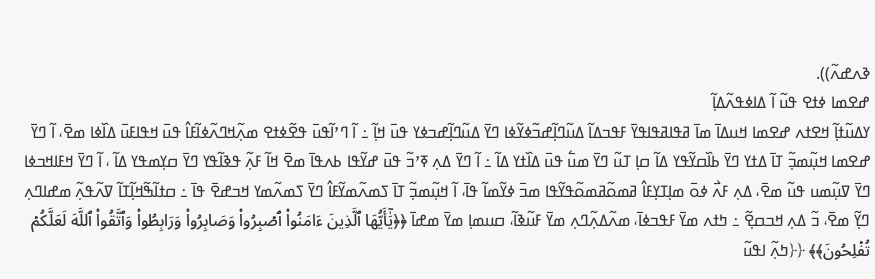ߢߍߝߍ߬)).
ߝߐߘߊ ߦߙߐ ߟߎ߬ ߊ߬ ߡߊߦߟߍ߬ߡߊ߲߬
ߌߡߎ߬ߙߊ߲߬ ߞߐߙߍ ߝߐߘߊ ߞߎߡߊ߫ ߘߊ߫ ߥߟߊߥߟߊߟߌ߫ ߓߟߏߡߊ߬ ߡߎ߬ߣߊ߲߬ߝߏ߬ߦߌ߬ߦߊ ߣߌ߫ ߡߎ߬ߣߊ߲߬ߝߏߦߌ ߟߎ߫ ߞߊ߲߬ ߸ ߊ߬ ߣߴߊ߬ߟߎ߫ ߟߐ߬ߦߙߐ ߘߍ߲߬ߞߣߍ߬ߦߊ߬ߓߊ߮ ߟߎ߫ ߞߟߊߓߎ߫ ߡߊ߰ߦߊ ߘߐ߫، ߊ߬ ߣߌ߫ ߝߐߘߊ ߞߎ߲߬ߘߏ߲߬ ߠߊ߫ ߡߙߌ ߣߌ߫ ߕߊ߰ߛߌ߬ߟߌ ߡߊ߬ ߛߊ߲ ߠߎ߬ ߣߌ߫ ߘߎ߱ ߟߎ߫ ߡߊ߰ߙߌ ߡߊ߬ ߸ ߊ߬ ߣߌ߫ ߡߍ߲ ߧߴߏ߬ ߟߎ߫ ߝߌ߬ߟߊ ߕߍߟߊ߫ ߘߐ߫ ߞߊ߬ ߓߍ߲߬ ߟߢߊ߬ߟߌ ߣߌ߫ ߛߌ߲ߘߟߌ ߡߊ߬ ، ߊ߬ ߣߌ߫ ߞߓߊߞߏߦߊ ߣߌ߫ ߜߎ߲߬ߘߎ ߟߎ߬ ߘߐ߫، ߡߍ߲ ߓߍ߯ ߦߋ߫ ߘߊ߲ߠߌ߲ߓߊ߮ ߥߘߋ߬ߥߘߋ߬ߟߌ߬ߟߊ ߘߏ߫ ߦߌ߬ߘߊ߬ ߟߊ߫، ߊ߬ ߞߎ߲߬ߘߏ߲߬ ߠߊ߫ ߖߘߍ߬ߘߌ߬ߓߊ߮ ߣߌ߫ ߖߘߍ߬ߘߌ ߞߏߝߐ߫ ߟߊ߫ ߸ ߛߙߊ߬ߒ߬ߞߊ߲߬ߠߊ߬ ߜߍ߬ߟߍ߲߬ ߘߝߊߣߍ߲ ߣߌ߲߬ ߘߐ߫، ߏ߬ ߡߍ߲ ߞߏߛߐ߲߬ ߸ ߤߙߍ ߘߌ߫ ߓߟߏߦߊ߫، ߘߍ߬ߡߍ߲߬ߣߍ߲ ߘߌ߫ ߓߎ߬ߢߊ߬، ߛߎߘߊ߲ ߘߌ߫ ߘߝߊ߫ ﴿﴿يَٰٓأَيُّهَا ٱلَّذِينَ ءَامَنُواْ ٱصۡبِرُواْ وَصَابِرُواْ وَرَابِطُواْ وَٱتَّقُواْ ٱللَّهَ لَعَلَّكُمۡ تُفۡلِحُونَ﴾﴾ ﴿﴿ߤߍ߲߬ ߊߟߎ߬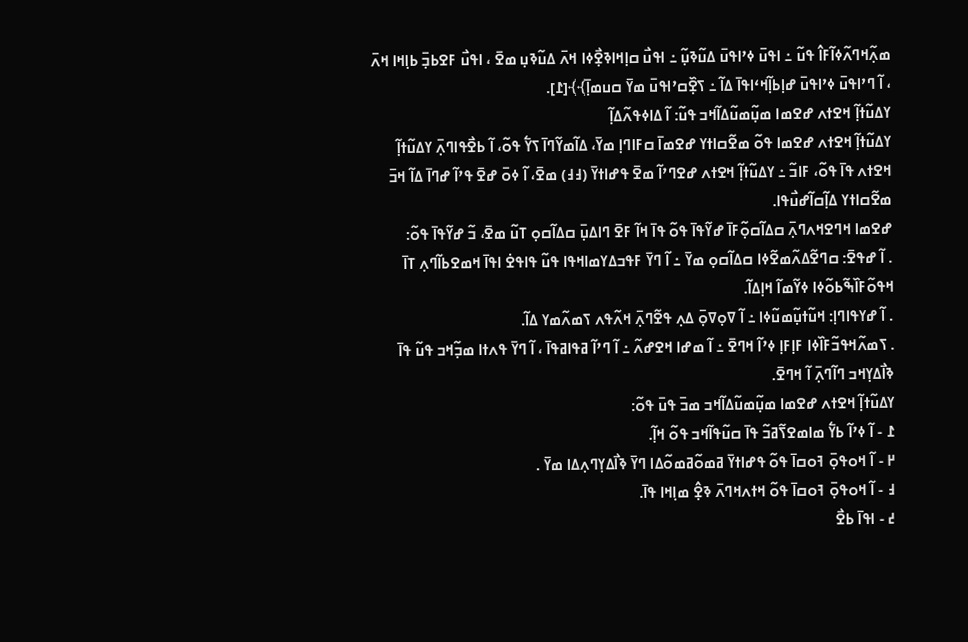ߘߍ߲߬ߞߣߍ߬ߦߊ߬ߓߊ߮ ߟߎ߬ ߸ ߊߟߎ߫ ߦߴߊߟߎ߫ ߡߎ߬ߢߎ߲߬ ߸ ߊߟߎ߯ ߛߊ߲ߞߊߢߐ߲߯ߦߊ ߞߍ߫ ߡߎ߬ߢߎ߲ ߘߐ߫ ، ߊߟߎ߯ ߓߐߕߏ߲߫ ߕߊ߲ߞߊ ߞߍ߫ ، ߊ߬ ߣߴߊߟߎ߫ ߦߴߊߟߎ߫ ߝߊ߲ߕߊ߲߬ߞߵߊߟߊ߫ ߡߊ߬ ߸ ߖߐ߲߰ߛߴߊߟߎ߫ ߘߌ߫ ߛߎߘߊ߲߫﴾﴾[߁].
ߌߡߎ߬ߙߊ߲߬ ߞߐߙߍ ߝߐߘߊ ߘߎ߲߬ߘߎ߬ߡߊ߬ߞߏ ߟߎ߬: ߊ߬ ߡߊߦߟߍ߬ߡߊ߲߬
ߌߡߎ߬ߙߊ߲߬ ߞߐߙߍ ߝߐߘߊ ߟߋ߬ ߘߐ߬ߛߊߙߌ ߝߐߘߊ߫ ߛߓߊߣߊ߲ ߘߌ߫، ߡߊ߬ߘߌ߬ߣߊ߫ ߖߌ߱ ߟߋ߬، ߊ߬ ߕߐ߯ߟߊߣߍ߲߫ ߌߡߎ߬ߙߊ߲߬ ߞߐߙߍ ߟߊ߫ ߟߋ߬، ߓߊߏ߬ ߸ ߌߡߎ߬ߙߊ߲߬ ߞߐߙߍ ߝߐߣߴߊ߬ ߘߐ߫ ߟߝߊߙߌ߫ (߃߃) ߘߐ߫، ߊ߬ ߦߋ߫ ߝߐ߫ ߟߴߊ߬ ߝߣߊ߫ ߡߊ߬ ߞߏ߫ ߘߐ߬ߛߊߙߌ ߡߊ߲߬ߛߊ߬ߝߎ߯ߟߊ.
ߝߐߘߊ ߞߣߐߞߍߣߍ߲߫ ߛߡߊ߬ߛߋ߲߬ߓߊ߫ ߝߌ߬ߟߊ߫ ߟߋ߬ ߟߊ߫ ߞߊ߬ ߓߐ߫ ߣߊߡߎ߲߫ ߛߡߊ߬ߛߋ߲ ߠߎ߬ ߘߐ߫، ߏ߬ ߝߌ߬ߟߊ߫ ߟߋ߬:
. ߊ߬ ߝߟߐ߫: ߛߣߐ߬ߡߍ߬ߘߐ߬ߦߊ ߛߡߊ߬ߛߋ߲ ߘߌ߫ ߸ ߊ߬ ߣߌ߫ ߓߟߏߡߌߘߊߞߟߊ ߟߎ߬ ߟߊߟߐ߭ ߊߟߊ߫ ߞߘߐߕߊ߬ߣߍ߲ ߠߊ߫ ߞߟߋ߬ߓߊ߰ߒ߬ߕߋ߬ߦߊ ߦߌ߬ߘߊ߬ ߞߊ߲ߡߊ߬.
. ߊ߬ ߝߌߟߊߣߊ߲: ߞߎ߬ߙߎ߲߬ߘߎ߬ߦߊ ߸ ߊ߬ ߜߋ߲ߜߋ߲߫ ߡߍ߲ ߟߐ߬ߣߍ߲߫ ߞߍ߬ߟߍ ߖߘߍ߬ߘߌ ߡߊ߬.
. ߖߘߍ߬ߞߟߏ߬ߓߊ߰ߦߊ ߓߊ߲ߓߊ߲ ߦߴߊ߬ ߞߣߐ߫ ߸ ߊ߬ ߘߝߊ ߞߐߝߍ߬ ߸ ߊ߬ ߣߴߊ߬ ߥߟߊߥߟߊ߫ ، ߊ߬ ߣߌ߫ ߟߍߙߊ ߘߏ߲߬ߞߏ ߟߎ߬ ߟߊ߫ ߢߊ߯ߡߌ߲ߞߏ ߣߊ߬ߣߍ߲߫ ߊ߬ ߞߣߐ߫.
ߌߡߎ߬ߙߊ߲߬ ߞߐߙߍ ߝߐߘߊ ߘߎ߲߬ߘߎ߬ߡߊ߬ߞߏ ߘߏ߫ ߟߎ߫ ߟߋ߬:
߁ - ߊ߬ ߦߴߊ߬ ߕߌ߱ ߘߊߘߐߖ߬ߥߏ߬ ߟߊ߫ ߛߎ߬ߟߊ߬ߞߏ ߟߋ߬ ߞߊ߲߬.
߂ - ߊ߬ ߞߋߟߋ߲߫ ߔߋߛߊ߫ ߟߋ߬ ߟߝߊߙߌ߫ ߥߘߋ߬ߥߘߋ߬ߡߊ ߣߌ߫ ߢߊ߯ߡߌ߲ߣߍ߲ߡߊ ߘߌ߫ .
߃ - ߊ߬ ߞߋߟߋ߲߫ ߔߋߛߊ߫ ߟߋ߬ ߞߙߍߞߣߍ߫ ߢߐ߲߮ ߘߊ߲ߞߊ ߟߊ߫.
߄ - ߊߟߊ߫ ߕߐ߯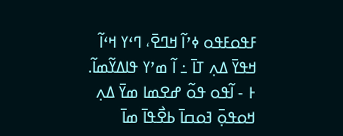ߓߟߋߓߟߋ ߦߴߊ߬ ߞߣߐ߫، ߣߵߌ ߞߵߊ߬ ߞߟߌ߫ ߡߍ߲ ߠߊ߫ ߸ ߊ߬ ߘߴߌ ߟߊߡߌ߬ߘߊ߬.
߅ - ߊ߬ߟߋ ߟߋ߬ ߝߐߘߊ ߘߌ߫ ߡߍ߲ ߞߋߟߋ߲߫ ߔߋߛߊ߫ ߕߐ߯ߟߊ߫ ߘߊ߫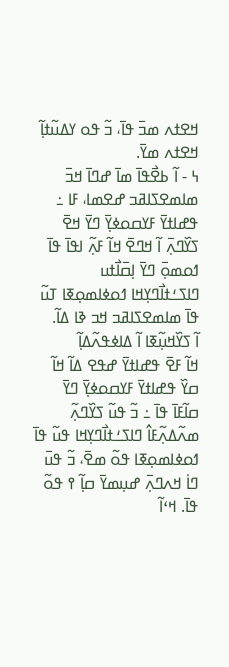ߞߐߙߍ ߘߏ߫ ߟߊ߫، ߏ߬ ߟߋ ߌߡߎ߬ߙߊ߲߬ ߞߐߙߍ ߘߌ߫.
߆ - ߊ߬ ߕߐ߯ߟߊ߫ ߘߊ߫ ߝߣߊ߫ ߞߏ߫ ߘߊߘߐߖߊߥߏ ߝߐߘߊ، ߓߊ ߸ ߟߝߊߙߌ߫ ߓߌߛߋߦߌ߲߫ ߣߌ߫ ߞߐ߫ ߖߌ߰ߣߍ߲߫ ߊ߬ ߞߣߐ߫ ߞߊ߬ ߓߍ߲߬ ߊߟߊ߫ ߟߊ߫ ߗߋߘߋ߲߫ ߣߌ߫ ߊ߲ߛ߫ߊ߯ߙߎ ߣߊߖߑߙߊ߯ߣߌ߲ߞߊ ߗߋߦߊߘߋ߲ߧߊ ߠߎ߬ ߟߊ߫ ߘߊߘߐߖߊߥߏ ߞߏ ߢߊ ߡߊ߬.
ߊ߬ ߖߌ߰ߞߎ߲߬ߧߊ ߊ߬ ߡߊߦߟߍ߬ߡߊ߲߬
ߞߊ߬ ߓߐ߫ ߟߝߊߙߌ߫ ߝߟߐ ߡߊ߬ ߞߊ߬ ߛߌ߰ ߟߝߊߙߌ߫ ߓߌߛߋߦߌ߲߫ ߣߌ߫ ߛߊ߬ߓߊ߫ ߟߊ߫ ߸ ߏ߬ ߟߎ߬ ߖߌ߰ߣߍ߲߬ ߘߍ߬ߡߍ߲߬ߓߊ߮ ߣߊߖߑߙߊ߯ߣߌ߲ߞߊ ߟߎ߬ ߟߊ߫ ߗߋߦߊߘߋ߲ߧߊ ߟߋ߬ ߘߐ߫، ߏ߬ ߟߎ߫ ߣߊ߭ ߞߍߣߍ߲߫ ߝߎ߲ߘߌ߫ ߛߊ߲߬ ߉ ߟߋ߬ ߟߊ߫. ߞߵߊ߬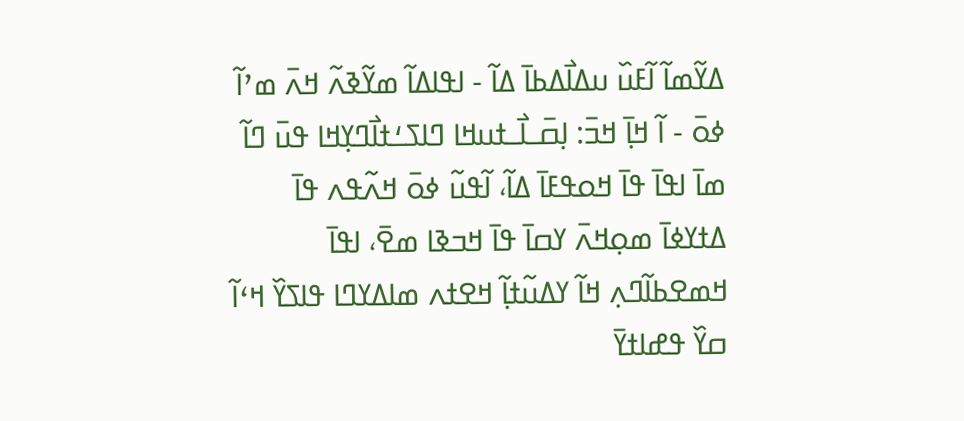ߡߌ߬ߘߊ߬ ߊ߬ߓߎ߰ ߎߡߊ߯ߡߕߊ߫ ߡߊ߬ - ߊߟߊߡߊ߬ ߘߌ߬ߢߍ߬ ߞߍ߫ ߘߴߊ߬ ߦߋ߫ - ߊ߬ ߞߊ߲߫ ߞߏ߫: ߊ߲ߛ߫ߺߊ߯ߺߙߎߞߊ ߣߊߖߑߙߊ߯ߣߌ߲ߞߊ ߟߎ߫ ߣߊ߬ ߘߊ߫ ߊߟߊ߫ ߟߊ߫ ߞߋߟߓߊ߫ ߡߊ߬، ߊ߬ߟߎ߬ ߦߋ߫ ߞߍ߬ߟߍ ߟߊ߫ ߡߙߌߦߊ߫ ߘߋ߲ߞߍ߫ ߌߛߊ߫ ߟߊ߫ ߞߏߢߊ ߘߐ߫، ߊߟߊ߫ ߞߘߐߕߊ߬ߣߍ߲ ߞߊ߬ ߌߡߎ߬ߙߊ߲߬ ߞߐߙߍ ߘߊߡߌߣߊ ߟߊߖߌ߰ ߞߵߊ߬ ߛߌ߰ ߟߝߊߙߌ߫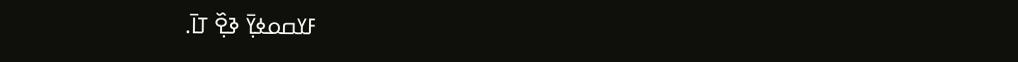ߓߌߛߋߦߌ߲߫ ߢߐ߲߰ ߠߊ߫.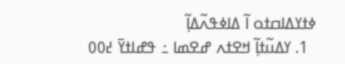ߦߙߌߡߊߛߙߋ ߊ߬ ߡߊߦߟߍ߬ߡߊ߲߬
  1. ߌߡߎ߬ߙߊ߲߬ ߞߐߙߍ ߝߐߘߊ ߸ ߟߝߊߙߌ߫ ߄߀߀